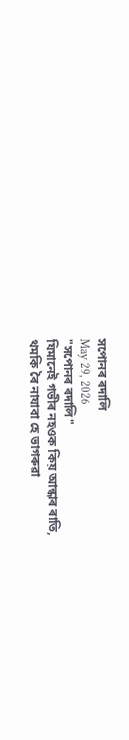সপোনৰ ৰদালি
May 29, 2026
"সপোনৰ ৰদালি"
যিমানেই গভীৰ নহওক কিয় আন্ধাৰ ৰাতি,
থমকি ৰৈ নাযাবা হে ভাগৰুৱা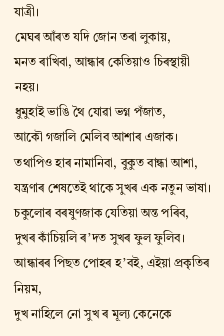যাত্ৰী।
মেঘৰ আঁৰত যদি জোন তৰা লুকায়,
মনত ৰাখিবা, আন্ধাৰ কেতিয়াও চিৰস্থায়ী নহয়।
ধুমুহাই ভাঙি থৈ যোৱা ভগ্ন পঁজাত,
আকৌ গজালি মেলিব আশাৰ এজাক।
তথাপিও হাৰ নামানিবা, বুকুত বান্ধা আশা,
যন্ত্ৰণাৰ শেষতেই থাকে সুখৰ এক নতুন ভাষা।
চকুলোৰ বৰষুণজাক যেতিয়া অন্ত পৰিব,
দুখৰ কাঁচিয়লি ৰ’দত সুখৰ ফুল ফুলিব।
আন্ধাৰৰ পিছত পোহৰ হ’বই, এইয়া প্ৰকৃতিৰ নিয়ম,
দুখ নাহিলে নো সুখ ৰ মূল্য কেনেকে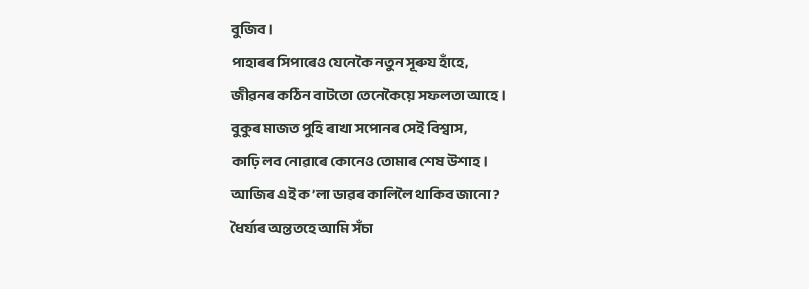বুজিব।
পাহাৰৰ সিপাৰেও যেনেকৈ নতুন সূৰুয হাঁহে,
জীৱনৰ কঠিন বাটতো তেনেকৈয়ে সফলতা আহে।
বুকুৰ মাজত পুহি ৰাখা সপোনৰ সেই বিশ্বাস,
কাঢ়ি লব নোৱাৰে কোনেও তোমাৰ শেষ উশাহ।
আজিৰ এই ক’লা ডাৱৰ কালিলৈ থাকিব জানো?
ধৈৰ্য্যৰ অন্ততহে আমি সঁচা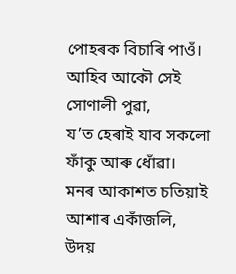পোহৰক বিচাৰি পাওঁ।
আহিব আকৌ সেই সোণালী পুৱা,
য’ত হেৰাই যাব সকলো ফাঁকু আৰু ধোঁৱা।
মনৰ আকাশত চতিয়াই আশাৰ একাঁজলি,
উদয়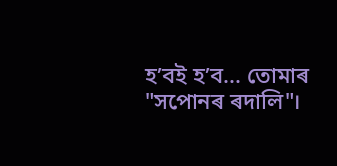হ’বই হ’ব... তোমাৰ "সপোনৰ ৰদালি"।